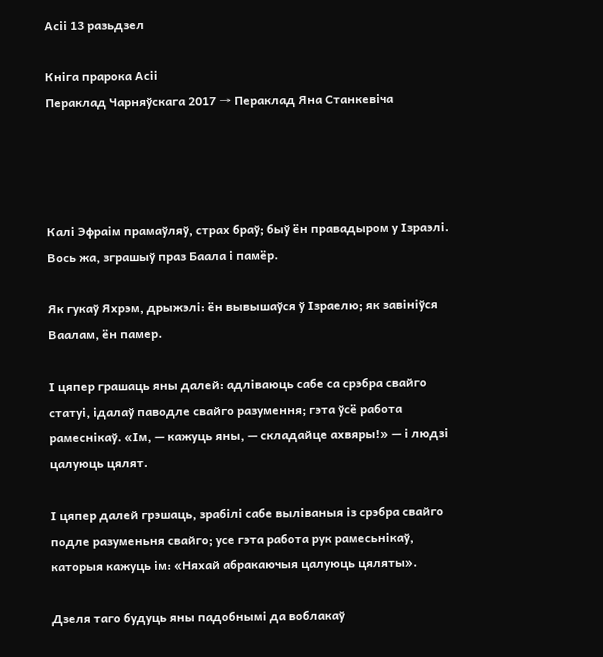Асіі 13 разьдзел

Кніга прарока Асіі
Пераклад Чарняўскага 2017 → Пераклад Яна Станкевіча




Калі Эфраім прамаўляў, страх браў; быў ён правадыром у Ізраэлі. Вось жа, зграшыў праз Баала і памёр.

Як гукаў Яхрэм, дрыжэлі: ён вывышаўся ў Ізраелю; як завініўся Ваалам, ён памер.

І цяпер грашаць яны далей: адліваюць сабе са срэбра свайго статуі, ідалаў паводле свайго разумення; гэта ўсё работа рамеснікаў. «Ім, — кажуць яны, — складайце ахвяры!» — і людзі цалуюць цялят.

І цяпер далей грэшаць, зрабілі сабе выліваныя із срэбра свайго подле разуменьня свайго; усе гэта работа рук рамесьнікаў, каторыя кажуць ім: «Няхай абракаючыя цалуюць цяляты».

Дзеля таго будуць яны падобнымі да воблакаў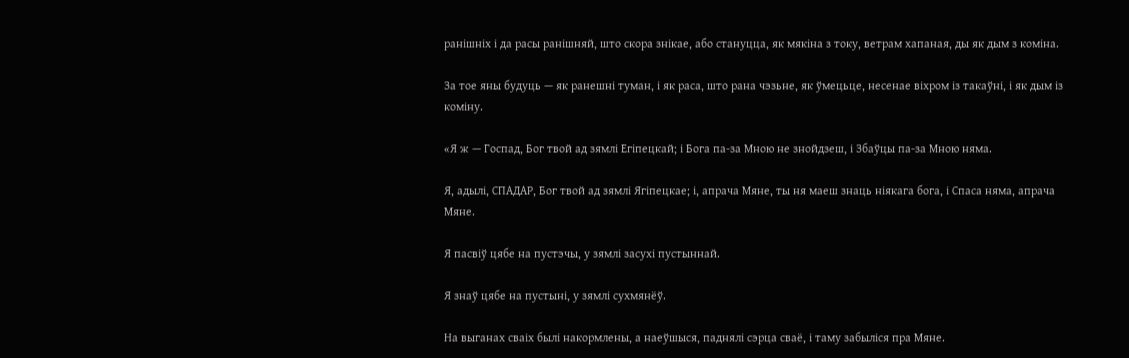ранішніх і да расы ранішняй, што скора знікае, або стануцца, як мякіна з току, ветрам хапаная, ды як дым з коміна.

За тое яны будуць — як ранешні туман, і як раса, што рана чэзьне, як ўмецьце, несенае віхром із такаўні, і як дым із коміну.

«Я ж — Госпад, Бог твой ад зямлі Егіпецкай; і Бога па-за Мною не знойдзеш, і Збаўцы па-за Мною няма.

Я, адылі, СПАДАР, Бог твой ад зямлі Ягіпецкае; і, апрача Мяне, ты ня маеш знаць ніякага бога, і Спаса няма, апрача Мяне.

Я пасвіў цябе на пустэчы, у зямлі засухі пустыннай.

Я знаў цябе на пустыні, у зямлі сухмянёў.

На выганах сваіх былі накормлены, а наеўшыся, паднялі сэрца сваё, і таму забыліся пра Мяне.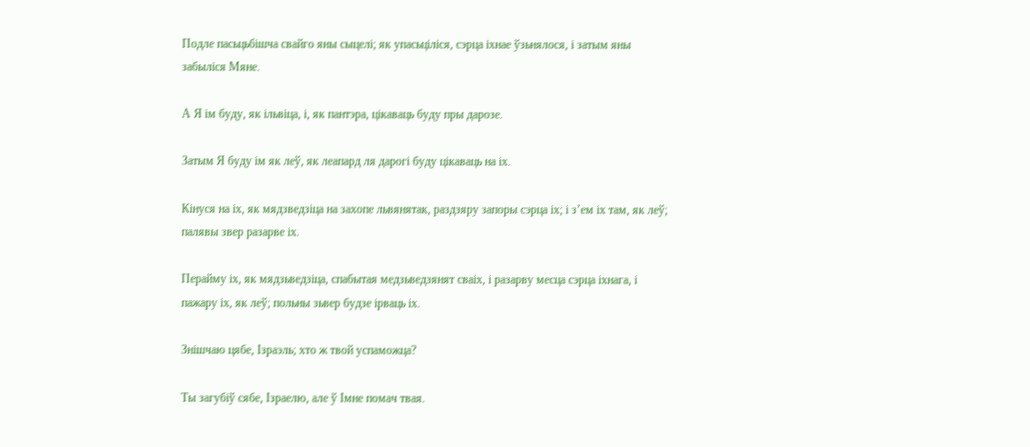Подле пасьцьбішча свайго яны сыцелі; як упасьціліся, сэрца іхнае ўзьнялося, і затым яны забыліся Мяне.

А Я ім буду, як ільвіца, і, як пантэра, цікаваць буду пры дарозе.

Затым Я буду ім як леў, як леапард ля дарогі буду цікаваць на іх.

Кінуся на іх, як мядзведзіца на захопе львянятак, раздзяру запоры сэрца іх; і з’ем іх там, як леў; палявы звер разарве іх.

Перайму іх, як мядзьведзіца, спабытая медзьведзянят сваіх, і разарву месца сэрца іхнага, і пажару іх, як леў; польны зьвер будзе ірваць іх.

Знішчаю цябе, Ізраэль; хто ж твой успаможца?

Ты загубіў сябе, Ізраелю, але ў Імне помач твая.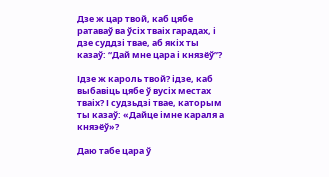Дзе ж цар твой, каб цябе ратаваў ва ўсіх тваіх гарадах, і дзе суддзі твае, аб якіх ты казаў: “Дай мне цара і князёў”?

Ідзе ж кароль твой? ідзе, каб выбавіць цябе ў вусіх местах тваіх? І судзьдзі твае, каторым ты казаў: «Дайце імне караля а княэёў»?

Даю табе цара ў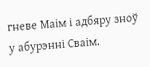гневе Маім і адбяру зноў у абурэнні Сваім.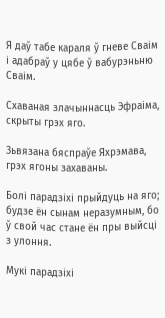Я даў табе караля ў гневе Сваім і адабраў у цябе ў вабурэньню Сваім.

Схаваная злачыннасць Эфраіма, скрыты грэх яго.

Зьвязана бяспраўе Яхрэмава, грэх ягоны захаваны.

Болі парадзіхі прыйдуць на яго; будзе ён сынам неразумным, бо ў свой час стане ён пры выйсці з улоння.

Мукі парадзіхі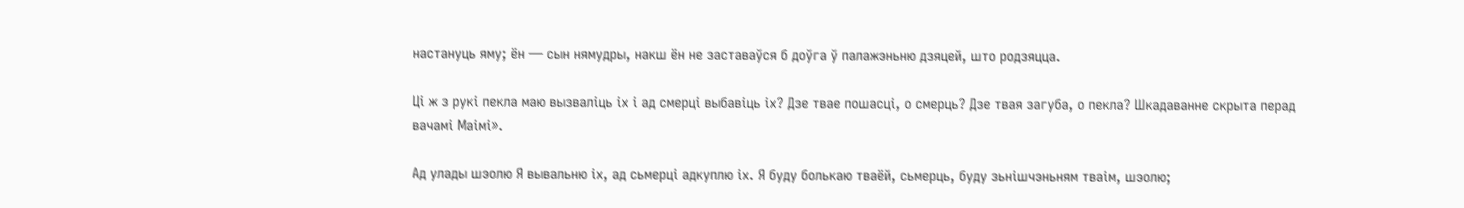настануць яму; ён — сын нямудры, накш ён не заставаўся б доўга ў палажэньню дзяцей, што родзяцца.

Ці ж з рукі пекла маю вызваліць іх і ад смерці выбавіць іх? Дзе твае пошасці, о смерць? Дзе твая загуба, о пекла? Шкадаванне скрыта перад вачамі Маімі».

Ад улады шэолю Я вывальню іх, ад сьмерці адкуплю іх. Я буду болькаю тваёй, сьмерць, буду зьнішчэньням тваім, шэолю;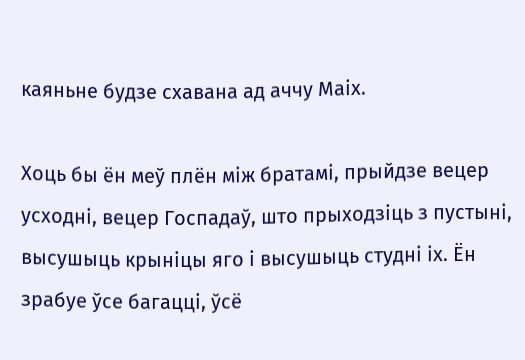каяньне будзе схавана ад аччу Маіх.

Хоць бы ён меў плён між братамі, прыйдзе вецер усходні, вецер Госпадаў, што прыходзіць з пустыні, высушыць крыніцы яго і высушыць студні іх. Ён зрабуе ўсе багацці, ўсё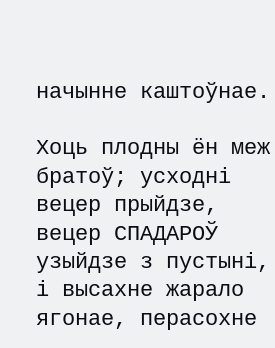начынне каштоўнае.

Хоць плодны ён меж братоў; усходні вецер прыйдзе, вецер СПАДАРОЎ узыйдзе з пустыні, і высахне жарало ягонае, перасохне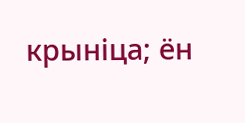крыніца; ён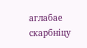аглабае скарбніцу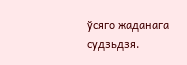ўсяго жаданага судзьдзя.